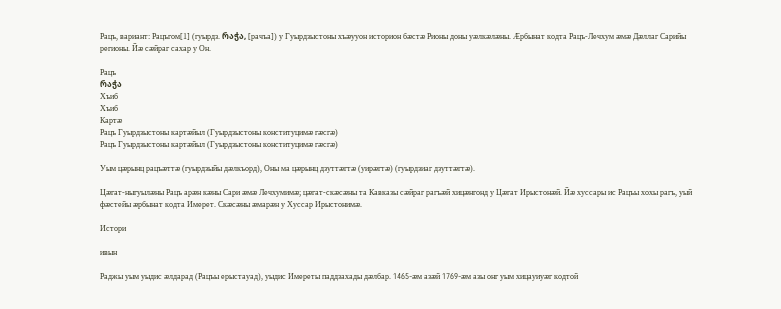Рацъ, вариант: Рацъгом[1] (гуырдз. რაჭა, [рачъа]) у Гуырдзыстоны хъæууон историон бæстæ Рионы доны уæлкæлæны. Æрбынат кодта Рацъ-Лечхум æмæ Дæллаг Сарийы регионы. Йæ сæйраг сахар у Он.

Рацъ
რაჭა
Хъиб
Хъиб
Картæ
Рацъ Гуырдзыстоны картæйыл (Гуырдзыстоны конституцимæ гæсгæ)
Рацъ Гуырдзыстоны картæйыл (Гуырдзыстоны конституцимæ гæсгæ)

Уым цæрынц рацъæттæ (гуырдзыйы дæлкъорд), Оны ма цæрынц дзуттæгтæ (уирæгтæ) (гуырдзиаг дзуттæгтæ).

Цæгат-ныгуылæны Рацъ арæн кæны Сари æмæ Лечхумимæ; цæгат-скæсæны та Кавказы сæйраг рагъæй хицæнгонд у Цæгат Ирыстонæй. Йæ хуссары ис Рацъы хохы рагъ, уый фæстейы æрбынат кодта Имерет. Скæсæны æмарæн у Хуссар Ирыстонимæ.

Истори

ивын

Раджы уым уыдис æлдарад (Рацъы ерыстауад), уыдис Имереты паддзахады дæлбар. 1465-æм азæй 1769-æм азы онг уым хицауиуæг кодтой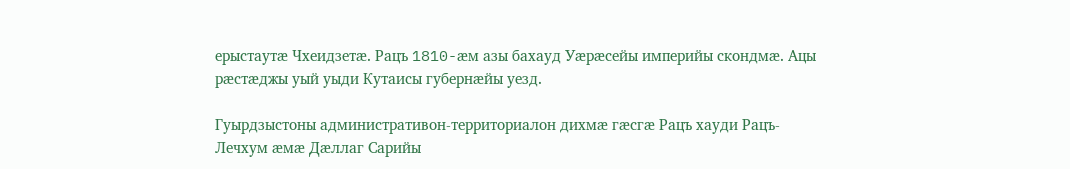ерыстаутæ Чхеидзетæ. Рацъ 1810-æм азы бахауд Уæрæсейы империйы скондмæ. Ацы рæстæджы уый уыди Кутаисы губернæйы уезд.

Гуырдзыстоны административон-территориалон дихмæ гæсгæ Рацъ хауди Рацъ-Лечхум æмæ Дæллаг Сарийы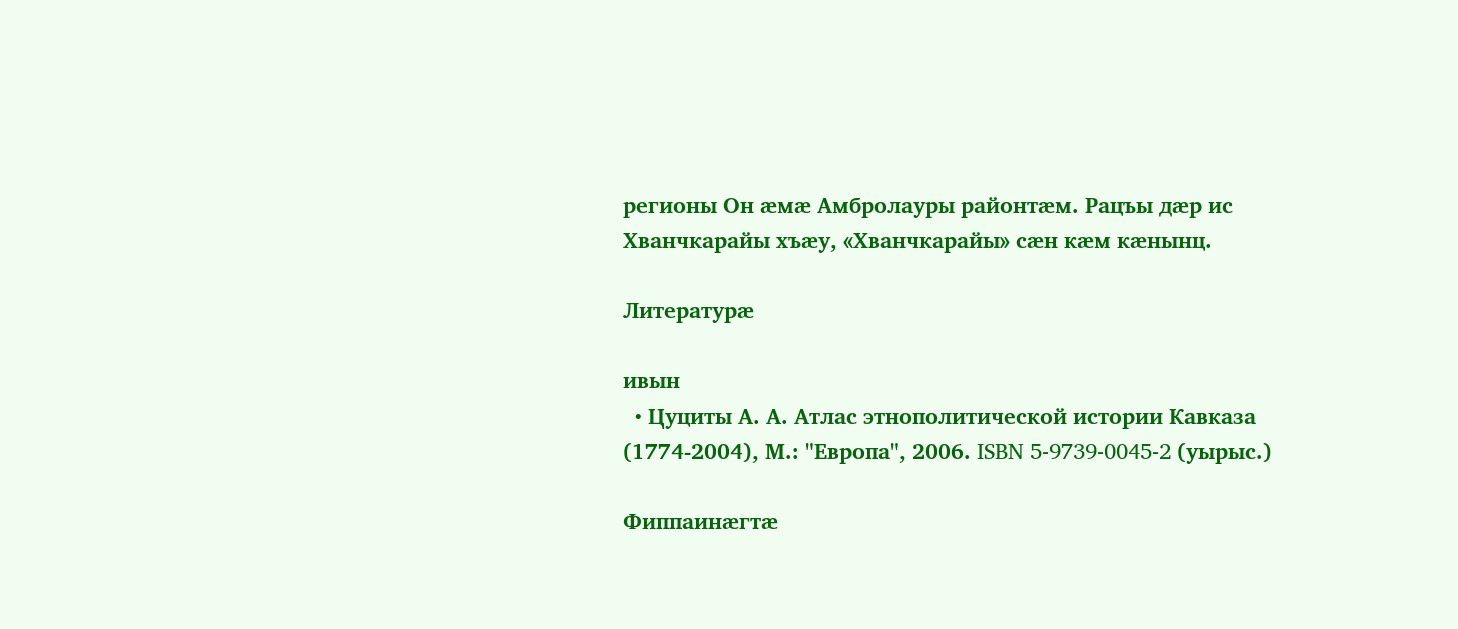регионы Он æмæ Амбролауры районтæм. Рацъы дæр ис Хванчкарайы хъæу, «Хванчкарайы» сæн кæм кæнынц.

Литературæ

ивын
  • Цуциты А. А. Атлас этнополитической истории Кавказа (1774-2004), М.: "Европа", 2006. ISBN 5-9739-0045-2 (уырыс.)

Фиппаинæгтæ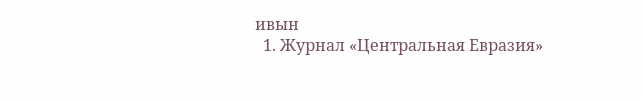ивын
  1. Журнал «Центральная Евразия»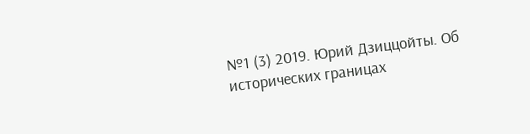№1 (3) 2019. Юрий Дзиццойты. Об исторических границах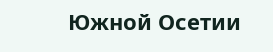Южной Осетии